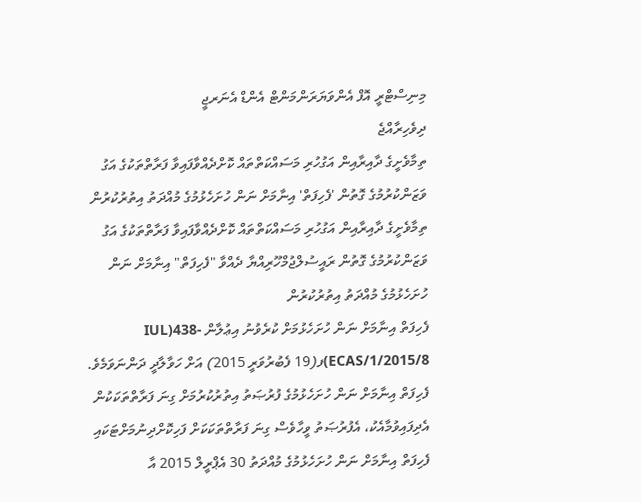މިނިސްޓްރީ އޮފް އެންވަޔަރަންމަންޓް އެންޑް އެނަރޖީ
ދިވެހިރާއްޖެ
ތިމާވެށީގެ ދާއިރާއިން އަގުހުރި މަސައްކަތްތައް ކޮށްދެއްވާފައިވާ ފަރާތްތަކުގެ އަގު ވަޒަންކުރުމުގެ ގޮތުން 'ފެހިފަތް' އިނާމަށް ނަން ހުށަހެޅުމުގެ މުއްދަތު އިތުރުކުރުން
ތިމާވެށީގެ ދާއިރާއިން އަގުހުރި މަސައްކަތްތައް ކޮށްދެއްވާފައިވާ ފަރާތްތަކުގެ އަގު ވަޒަންކުރުމުގެ ގޮތުން ރައީސުލްޖުމްހޫރިއްޔާ ދެއްވާ "ފެހިފަތް" އިނާމަށް ނަން ހުށަހެޅުމުގެ މުއްދަތު އިތުރުކުރުން
ފެހިފަތް އިނާމަށް ނަން ހުށަހެޅުމަށް ކުރެވުނު އިޢުލާން IUL)438-ECAS/1/2015/8)ފ(19 ފެބުރުވަރީ 2015) އަށް ހަވާލާދީ ދަންނަވަމެވެ.
ފެހިފަތް އިނާމަށް ނަން ހުށަހެޅުމުގެ ފުރުޞަތު އިތުރުކުރުމަށް ގިނަ ފަރާތްތަކަކުން އެދިފައިވުމާއެކު، އެފުރުޞަތު ވީހާވެސް ގިނަ ފަރާތްތަކަކަށް ފަހިކޮށްދިނުމަށްޓަކައި ފެހިފަތް އިނާމަށް ނަން ހުށަހެޅުމުގެ މުއްދަތު 30 އެޕްރީލް 2015 އާ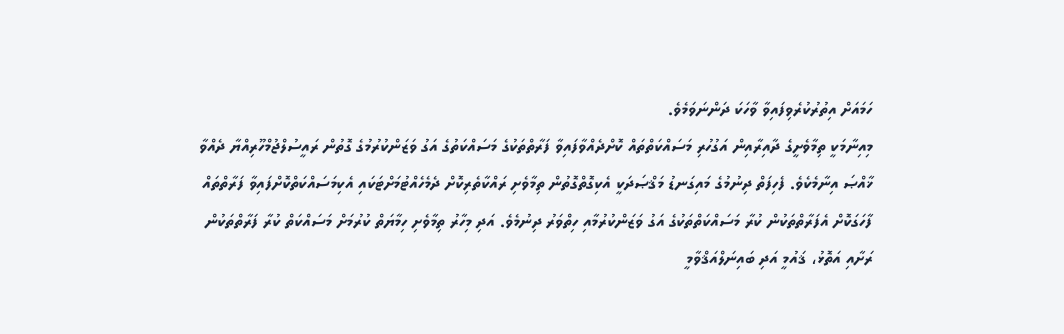ހަމައަށް އިތުރުކުރެވިފައިވާ ވާހަކަ ދަންނަވަމެވެ.
މިއިނާމަކީ ތިމާވެށީގެ ދާއިރާއިން އަގުހުރި މަސައްކަތްތައް ކޮށްދެއްވާފައިވާ ފަރާތްތަކުގެ މަސައްކަތުގެ އަގު ވަޒަންކުރުމުގެ ގޮތުން ރައީސުލްޖުމްހޫރިއްޔާ ދެއްވާ ޚާއްޞަ އިނާމެކެވެ. ފެހިފަތް ދިނުމުގެ މައިގަނޑު މަޤްޞަދަކީ އެކިގޮތްގޮތުން ތިމާވެށި ރައްކާތެރިކޮށް ދެމެހެއްޓުމަށްޓަކައި އެކިމަސައްކަތްކޮށްފައިވާ ފަރާތްތައް ފާހަގަކޮށް އެފަރާތްތަކުން ކުރާ މަސައްކަތްތަކުގެ އަގު ވަޒަންކުރުމާއި ހިތްވަރު ދިނުމެވެ. އަދި މިހާރު ތިމާވެށި ހިމާޔަތް ކުރުމަށް މަސައްކަތް ކުރާ ފަރާތްތަކުން ރަށާއި އަތޮޅު، ޤައުމީ އަދި ބައިނަލްއަޤްވާމީ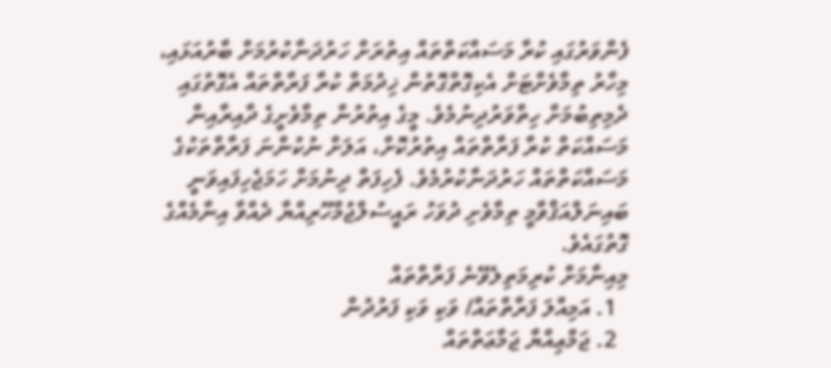ފެންވަރުގައި ކުރާ މަސައްކަތްތައް އިތުރަށް ހަރުދަނާކުރުމަށް ބާރުއަޅައި، މިހާރު ތިމާވެށްޓަށް އެކިގޮތްގޮތުން ޚިދުމަތް ކުރާ ފަރާތްތައް އެގޮތުގައި ދެމިތިބުމަށް ހިތްވަރުދިނުމެވެ. މީގެ އިތުރުން ތިމާވެށީގެ ދާއިރާއިން މަސައްކަތް ކުރާ ފަރާތްތައް އިތުރުކޮށް، އަލަށް ނުކުންނަ ފަރާތްތަކުގެ މަސައްކަތްތައް ހަރުދަނާކުރުމެވެ. ފެހިފަތް ދިނުމަށް ހަމަޖެހިފައިވަނީ ބައިނަލްއަޤްވާމީ ތިމާވެށި ދުވަހު ރައީސުލްޖުމްހޫރިއްޔާ ދެއްވާ އިނާމެއްގެ ގޮތުގައެވެ.
މިއިނާމަށް ކުރިމަތިލެވޭނެ ފަރާތްތައް
  1. އަމިއްލަ ފަރާތްތައް/ ވަކި ވަކި ފަރުދުން
  2. ޖަމްޢިއްޔާ ޖަމާޢަތްތައް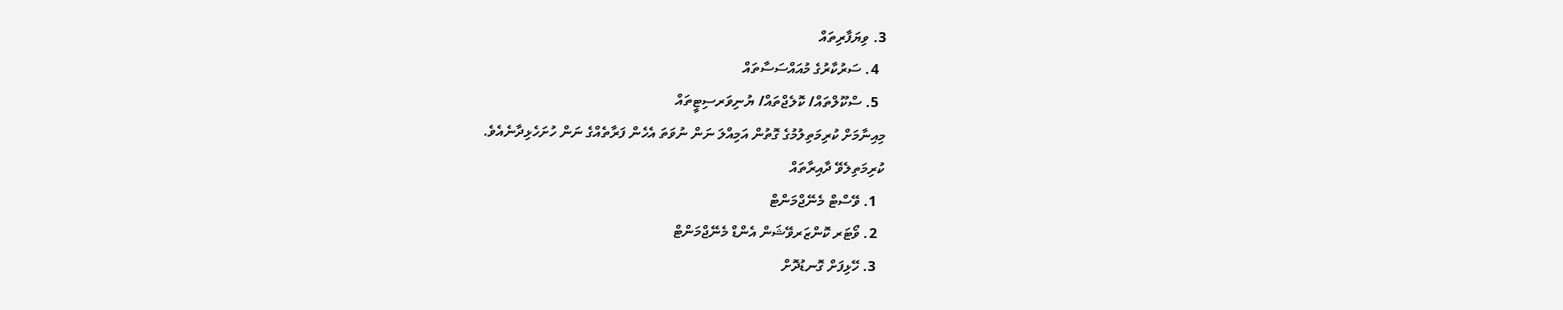3. ވިޔަފާރިތައް
  4. ސަރުކާރުގެ މުއައްސަސާތައް
  5. ސްކޫލްތައް/ ކޮލެޖްތައް/ ޔުނިވަރސިޓީތައް
މިއިނާމަށް ކުރިމަތިލުމުގެ ގޮތުން އަމިއްލަ ނަން ނުވަތަ އެހެން ފަރާތެއްގެ ނަން ހުށަހެޅިދާނެއެވެ.
ކުރިމަތިލެވޭ ދާއިރާތައް
  1. ވޭސްޓް މެނޭޖްމަންޓް
  2. ވޯޓަރ ކޮންޒަރވޭޝަން އެންޑް މެނޭޖްމަންޓް
  3. ހޭޅިފަށް ގޮނޑުދޮށް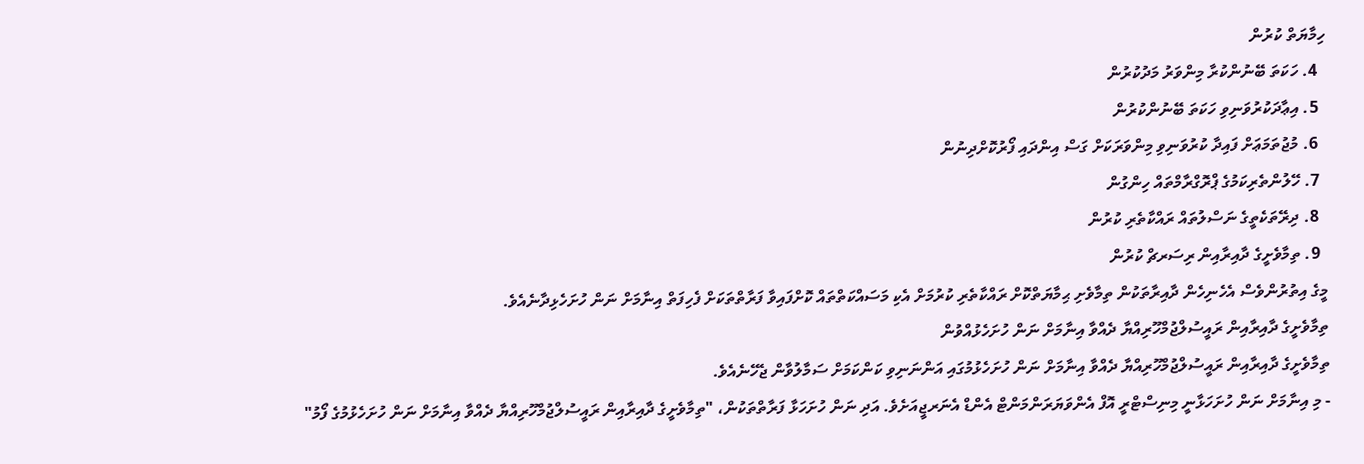ހިމާޔަތް ކުރުން
  4. ހަކަތަ ބޭނުންކުރާ މިންވަރު މަދުކުރުން
  5. އިޢާދަކުރުވަނިވި ހަކަތަ ބޭނުންކުރުން
  6. މުޖުތަމަޢަށް ފައިދާ ކުރުވަނިވި މިންވަރަކަށް ގަސް އިންދައި ފޯރުކޮށްދިނުން
  7. ހޭލުންތެރިކަމުގެ ޕްރޮގްރާމްތައް ހިންގުން
  8. ދިރޭތަކެތީގެ ނަސްލުތައް ރައްކާތެރި ކުރުން
  9. ތިމާވެށީގެ ދާއިރާއިން ރިސަރޗް ކުރުން
މީގެ އިތުރުންވެސް އެހެނިހެން ދާއިރާތަކުން ތިމާވެށި ޙިމާޔަތްކޮށް ރައްކާތެރި ކުރުމަށް އެކި މަސައްކަތްތައް ކޮށްފައިވާ ފަރާތްތަކަށް ފެހިފަތް އިނާމަށް ނަން ހުށަހެޅިދާނެއެވެ.
ތިމާވެށީގެ ދާއިރާއިން ރައީސުލްޖުމްހޫރިއްޔާ ދެއްވާ އިނާމަށް ނަން ހުށަހެޅުއްވުން
ތިމާވެށީގެ ދާއިރާއިން ރައީސުލްޖުމްހޫރިއްޔާ ދެއްވާ އިނާމަށް ނަން ހުށަހެޅުމުގައި އަންނަނިވި ކަންކަމަށް ސަމާލުވާން ޖެހޭނެއެވެ.
- މި އިނާމަށް ނަން ހުށަހަޅާނީ މިނިސްޓްރީ އޮފް އެންވަޔަރަންމަންޓް އެންޑް އެނަރޖީއަށެވެ. އަދި ނަން ހުށަހަޅާ ފަރާތްތަކުން، "ތިމާވެށީގެ ދާއިރާއިން ރައީސުލްޖުމްހޫރިއްޔާ ދެއްވާ އިނާމަށް ނަން ހުށަހެޅުމުގެ ފޯމު"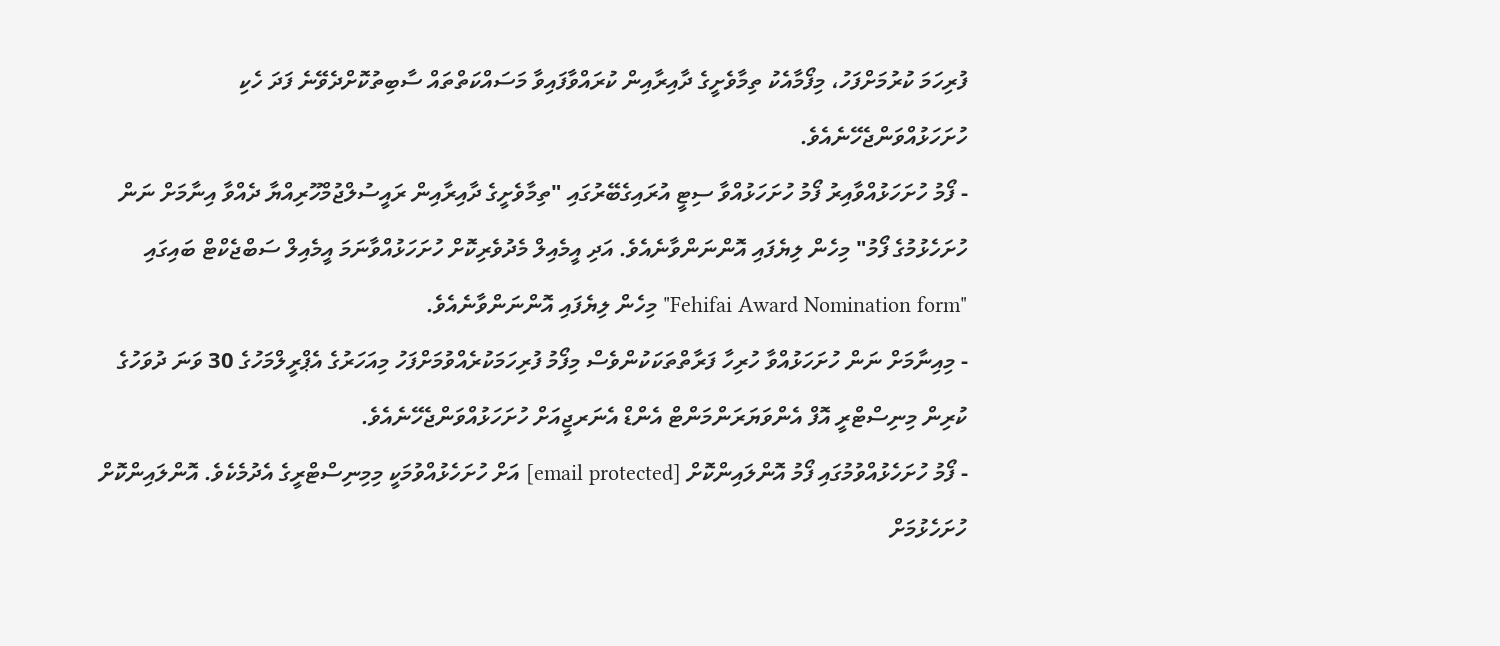ފުރިހަމަ ކުރުމަށްފަހު، މިފޯމާއެކު ތިމާވެށީގެ ދާއިރާއިން ކުރައްވާފައިވާ މަސައްކަތްތައް ސާބިތުކޮށްދެވޭނެ ފަދަ ހެކި ހުށަހަޅުއްވަންޖެހޭނެއެވެ.
- ފޯމު ހުށަހަޅުއްވާއިރު ފޯމު ހުށަހަޅުއްވާ ސިޓީ އުރައިގެބޭރުގައި "ތިމާވެށީގެ ދާއިރާއިން ރައީސުލްޖުމްހޫރިއްޔާ ދެއްވާ އިނާމަށް ނަން ހުށަހެޅުމުގެ ފޯމު" މިހެން ލިޔެފައި އޮންނަންވާނެއެވެ. އަދި އީމެއިލް މެދުވެރިކޮށް ހުށަހަޅުއްވާނަމަ އީމެއިލް ސަބްޖެކްޓް ބައިގައި "Fehifai Award Nomination form" މިހެން ލިޔެފައި އޮންނަންވާނެއެވެ.
- މިއިނާމަށް ނަން ހުށަހަޅުއްވާ ހުރިހާ ފަރާތްތަކަކުންވެސް މިފޯމު ފުރިހަމަކުރެއްވުމަށްފަހު މިއަހަރުގެ އެޕްރީލްމަހުގެ 30 ވަނަ ދުވަހުގެ ކުރިން މިނިސްޓްރީ އޮފް އެންވަޔަރަންމަންޓް އެންޑް އެނަރޖީއަށް ހުށަހަޅުއްވަންޖެހޭނެއެވެ.
- ފޯމު ހުށަހެޅުއްވުމުގައި ފޯމު އޮންލައިންކޮށް [email protected] އަށް ހުށަހެޅުއްވުމަކީ މިމިނިސްޓްރީގެ އެދުމެކެވެ. އޮންލައިންކޮށް ހުށަހެޅުމަށް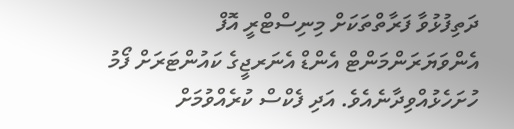ދަތިފުޅުވާ ފަރާތްތަކަށް މިނިސްޓްރީ އޮފް އެންވަޔަރަންމަންޓް އެންޑް އެނަރޖީގެ ކައުންޓަރަށް ފޯމު ހުށަހެޅުއްވިދާނެއެވެ. އަދި ފެކްސް ކުރެއްވުމަށް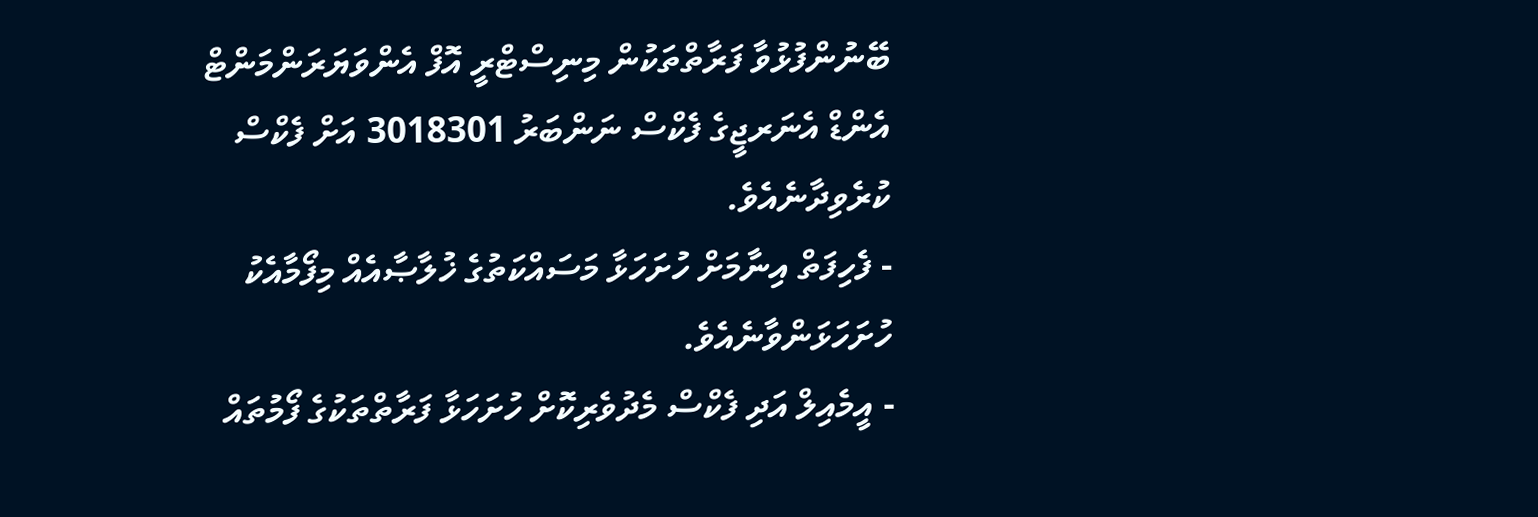ބޭނުންފުޅުވާ ފަރާތްތަކުން މިނިސްޓްރީ އޮފް އެންވަޔަރަންމަންޓް އެންޑް އެނަރޖީގެ ފެކްސް ނަންބަރު 3018301 އަށް ފެކްސް ކުރެވިދާނެއެވެ.
- ފެހިފަތް އިނާމަށް ހުށަހަޅާ މަސައްކަތުގެ ޚުލާޞާއެއް މިފޯމާއެކު ހުށަހަޅަންވާނެއެވެ.
- އީމެއިލް އަދި ފެކްސް މެދުވެރިކޮށް ހުށަހަޅާ ފަރާތްތަކުގެ ފޯމުތައް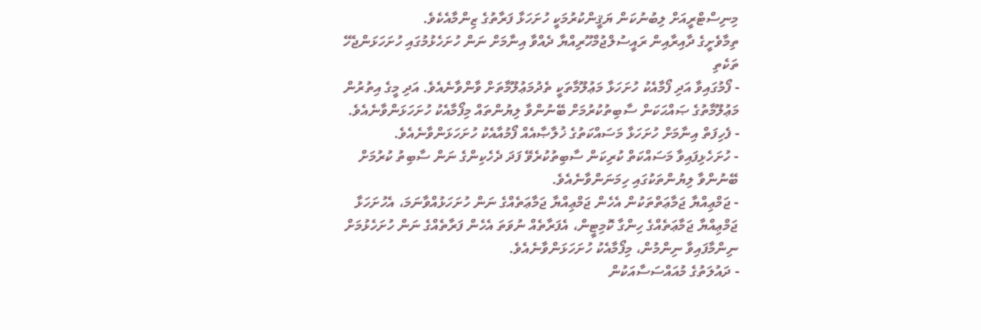މިނިސްޓްރީއަށް ލިބުނުކަން ޔަޤީންކުރުމަކީ ހުށަހަޅާ ފަރާތުގެ ޒިންމާއެކެވެ.
ތިމާވެށީގެ ދާއިރާއިން ރައީސުލްޖުމްހޫރިއްޔާ ދެއްވާ އިނާމަށް ނަން ހުށަހެޅުމުގައި ހުށަހަޅަންޖެހޭ ތަކެތި
- ފޯމުގައިވާ އަދި ފޯމާއެކު ހުށަހަޅާ މަޢުލޫމާތަކީ ތެދުމަޢުލޫމާތަށް ވާންވާނެއެވެ. އަދި މީގެ އިތުރުން މަޢުލޫމާތުގެ ޞައްޙަކަން ސާބިތުކުރުމަށް ބޭނުންވާ ލިޔުންތައް މިފޯމާއެކު ހުށަހަޅަންވާނެއެވެ.
- ފެހިފަތް އިނާމަށް ހުށަހަޅާ މަސައްކަތުގެ ޚުލާޞާއެއް ފޯމުއާއެކު ހުށަހަޅަންވާނެއެވެ.
- ހުށަހެޅިފައިވާ މަސައްކަތް ކުރިކަން ސާބިތުކުރެވޭ ފަދަ ދެހެކިންގެ ނަން ސާބިތު ކުރުމަށް ބޭނުންވާ ލިޔުންތަކުގައި ހިމަނަންވާނެއެވެ.
- ޖަމްޢިއްޔާ ޖަމާޢަތްތަކުން އެހެން ޖަމްޢިއްޔާ ޖަމާޢަތެއްގެ ނަން ހުށަހަޅުއްވާނަމަ، އެހުށަހަޅާ ޖަމްޢިއްޔާ ޖަމާޢަތެއްގެ ހިންގާ ކޮމިޓީން، އެފަރާތެއް ނުވަތަ އެހެން ފަރާތެއްގެ ނަން ހުށަހެޅުމަށް ނިންމާފައިވާ ނިންމުން، މިފޯމާއެކު ހުށަހަޅަންވާނެއެވެ.
- ދައުލަތުގެ މުއައްސަސާއަކުން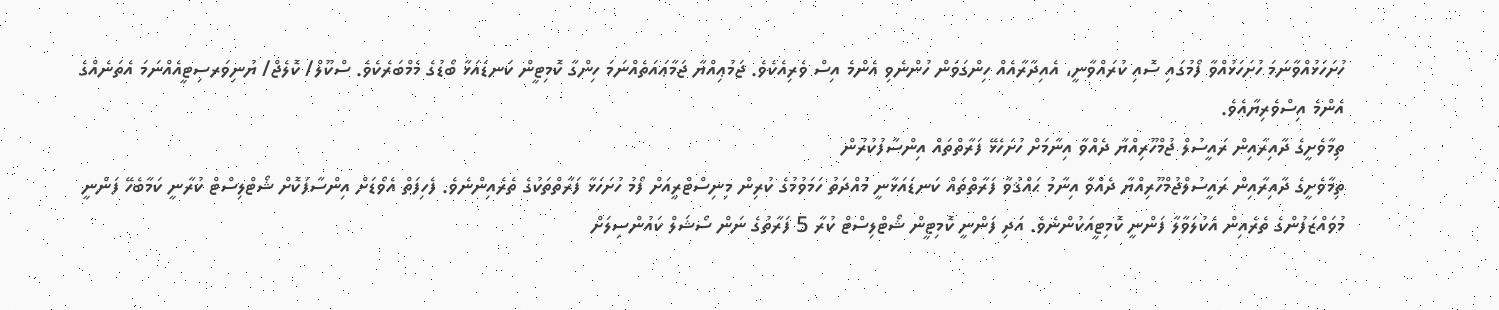ހުށަހަޅުއްވާނަމަ ހުށަހަޅުއްވާ ފޯމުގައި ސޮއި ކުރައްވާނީ، އެއިދާރާއެއް ހިންގަވަން ހުންނެވި އެންމެ އިސް ވެރިއެކެވެ. ޖަމުޢިއްޔާ ޖަމާޢައަތެއްނަމަ ހިންގާ ކޮމިޓީން ކަނޑައަޅާ ބޯޑުގެ މެމްބަރެކެވެ. ސްކޫލް/ ކޮލެޖް/ ޔުނިވަރސިޓީއެއްނަމަ އެތަނެއްގެ އެންމެ އިސްވެރިޔާއެވެ.
ތިމާވެށީގެ ދާއިރާއިން ރައީސުލް ޖުމްހޫރިއްޔާ ދެއްވާ އިނާމަށް ހުށަހެޅޭ ފަރާތްތައް އިންސާފުކުރުން
ތިމާވެށީގެ ދާއިރާއިން ރައީސުލްޖުމްހޫރިއްޔާ ދެއްވާ އިނާމު ޙައްޤުވާ ފަރާތްތައް ކަނޑައަޅާނީ މުއްދަތު ހަމަވުމުގެ ކުރިން މިނިސްޓްރީއަށް ފޯމު ހުށަހަޅާ ފަރާތްތަކުގެ ތެރެއިންނެވެ. ފެހިފަތް އެވޯޑަށް އިންސާފުކޮށް ޝޯޓްލިސްޓް ކުރާނީ ކަމާބެހޭ ފަންނީ މުވައްޒަފުންގެ ތެރެއިން އެކުލަވާލާ ފަންނީ ކޮމިޓީއަކުންނެވެ. އަދި ފަންނީ ކޮމިޓީން ޝޯޓްލިސްޓް ކުރާ 5 ފަރާތުގެ ނަން ސޯޝަލް ކައުންސިލަށް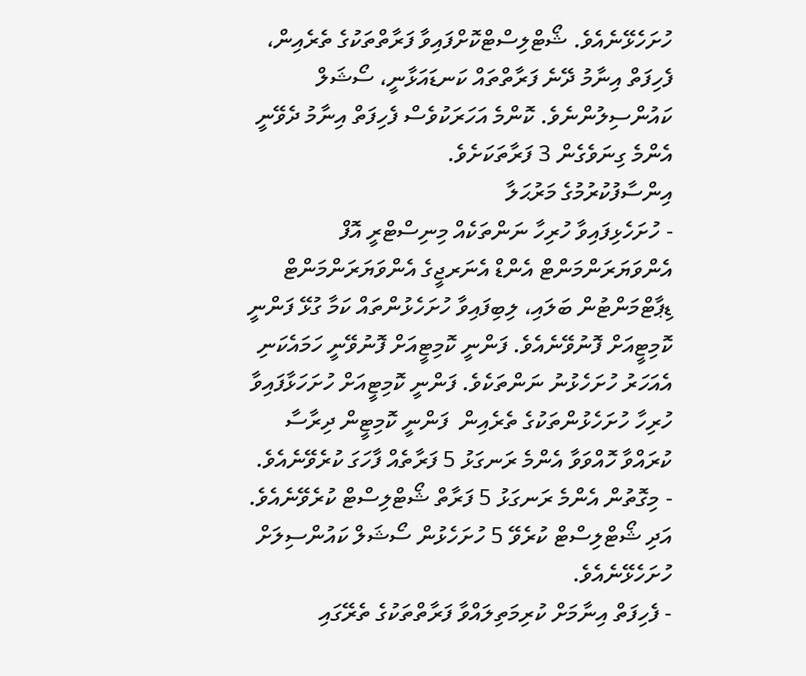ހުށަހެޅޭނެއެވެ. ޝޯޓްލިސްޓްކޮށްފައިވާ ފަރާތްތަކުގެ ތެރެއިން، ފެހިފަތް އިނާމު ދޭނެ ފަރާތްތައް ކަނޑައަޅާނީ، ސޯޝަލް ކައުންސިލުންނެވެ. ކޮންމެ އަހަރަކުވެސް ފެހިފަތް އިނާމު ދެވޭނީ އެންމެ ގިނަވެގެން 3 ފަރާތަކަށެވެ.
އިންސާފުކުރުމުގެ މަރުޙަލާ
- ހުށަހެޅިފައިވާ ހުރިހާ ނަންތަކެއް މިނިސްޓްރީ އޮފް އެންވަޔަރަންމަންޓް އެންޑް އެނަރޖީގެ އެންވަޔަރަންމަންޓް ޑިޕާޓްމަންޓުން ބަލައި، ލިބިފައިވާ ހުށަހެޅުންތައް ކަމާ ގުޅޭ ފަންނީ ކޮމިޓީއަށް ފޮނުވޭނެއެވެ. ފަންނީ ކޮމިޓީއަށް ފޮނުވޭނީ ހަމައެކަނި އެއަހަރު ހުށަހެޅުނު ނަންތަކެވެ. ފަންނީ ކޮމިޓީއަށް ހުށަހަޅާފައިވާ ހުރިހާ ހުށަހެޅުންތަކުގެ ތެރެއިން  ފަންނީ ކޮމިޓީން ދިރާސާ ކުރައްވާ ހޮއްވަވާ އެންމެ ރަނގަޅު 5 ފަރާތެއް ފާހަގަ ކުރެވޭނެއެވެ.
- މިގޮތުން އެންމެ ރަނގަޅު 5 ފަރާތް ޝޯޓްލިސްޓް ކުރެވޭނެއެވެ. އަދި ޝޯޓްލިސްޓް ކުރެވޭ 5 ހުށަހެޅުން ސޯޝަލް ކައުންސިލަށް ހުށަހެޅޭނެއެވެ.
- ފެހިފަތް އިނާމަށް ކުރިމަތިލައްވާ ފަރާތްތަކުގެ ތެރޭގައި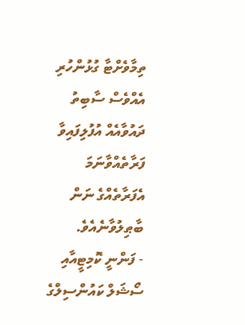ތިމާވެށްޓާ ގުޅުންހުރި އެއްވެސް ސާބިތު ދައުވާއެއް އުފުލިފައިވާ ފަރާތެއްވާނަމަ އެފަރާތެއްގެ ނަން ބާޠިލުވާނެއެވެ.
- ފަންނީ ކޮމިޓީއާއި ސޯޝަލް ކައުންސިލްގެ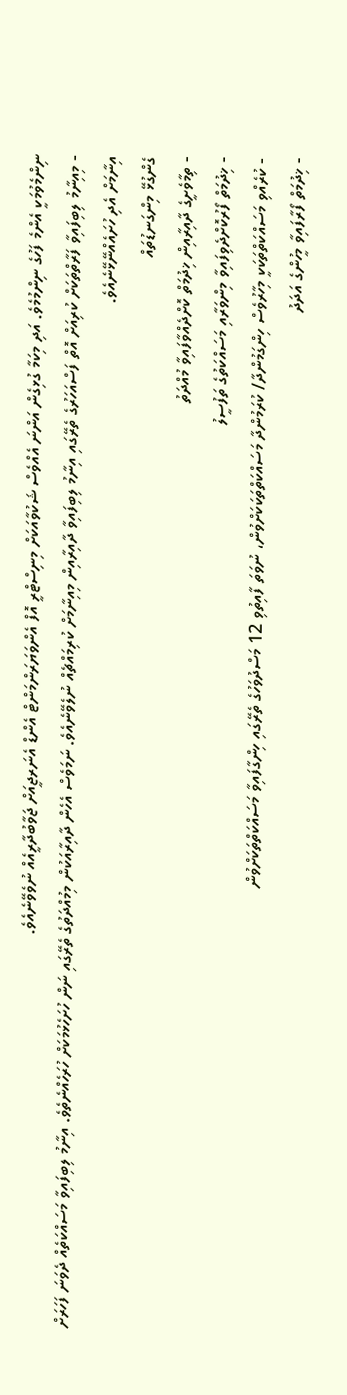ނިންމެވުމަކީ އެންމެ ފަހުގެ ނިންމުމެވެ. އަދި މިކަމާ ގުޅިގެން އަންނަ އެއްވެސް ޝަކުވާއަކަށް މިނިސްޓްރީ އޮފް އެންވަޔަރަންމަންޓް އެންޑް އެނަރޖީއަށް ޖަވާބުދާރީއެއް ނުވެވޭނެއެވެ.
- މިއިނާމު ލިބިފައިވާ ފަރާތްތަކަށް ކުރިއަށް އޮތް ފަސްއަހަރުގެ ތެރޭގައި އިނާމު ލިބިފައިވާ ދާއިރާއިން މިއިނާމަށް ކުރިމައްޗެއް ނުލެވޭނެއެވެ. ނަމަވެސް އެހެން ދާއިރާއަކުން މިމުއްދަތުގެ ތެރޭގައި ނަން ހުށަހެޅުމަކަށް ހުރަހެއްނެތެވެ. އިނާމު ލިބިފައިވާ މަސައްކަތެއް ދެވަނަ ފަހަރަށް އިނާމަށް އެދި ހުށައެއްނޭޅޭނެއެވެ.
ގެންގުޅޭ މިންގަނޑުތައް
- ތިމާވެށީގެ ދާއިރާއިން ޚިދުމަތް ކޮށްދެއްވާފައިވާ މުއްދަތު
- ޚިދުމަތް ފޯރުކޮށްދެވިފައިވާ މިންވަރާއި މަސައްކަތުގެ ތަފުސީލު
- ކުރެއްވި މަސައްކަތްތަކަކީ މިހާރުވެސް ހިންގަމުންދާ/ ކުރަމުންދާ މަސައްކަތްތަކަކަށްވުން، ނުވަތަ ފާއިތުވި 12 މަސްދުވަހުގެ ތެރޭގައި ހިންގާފައިވާ މަސައްކަތްތަކަށްވުން
- ޚިދުމަތް ފޯރާފައިވާ މީހުންގެ އަދަދު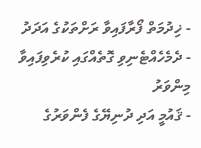- ޚިދުމަތް ފޯރާފައިވާ ރަށްތަކުގެ އަދަދު
- ދެމެހެއްޓެނިވި ގޮތެއްގައި ކުރެވިފައިވާ މިންވަރު
- ޤައުމީ އަދި ދުނިޔޭގެ ފެންވަރުގެ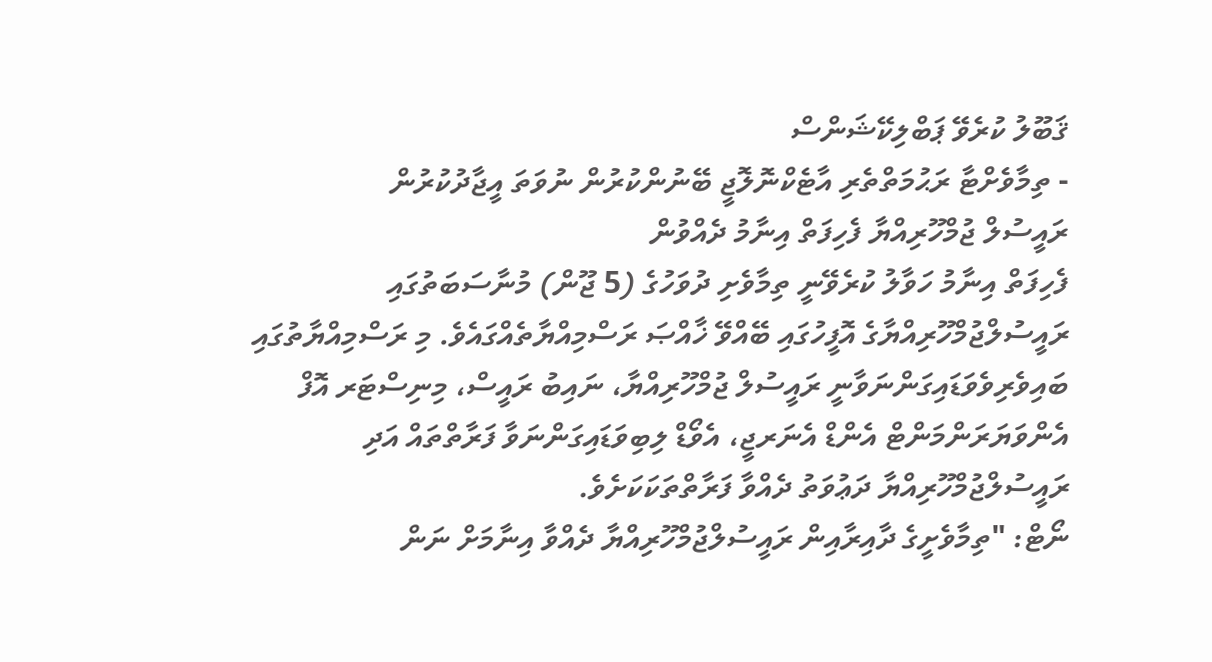ޤަބޫލު ކުރެވޭ ޕަބްލިކޭޝަންސް
- ތިމާވެށްޓާ ރަޙުމަތްތެރި އާޓެކްނޮލޮޖީ ބޭނުންކުރުން ނުވަތަ އީޖާދުކުރުން
ރައީސުލް ޖުމްހޫރިއްޔާ ފެހިފަތް އިނާމު ދެއްވުން
ފެހިފަތް އިނާމު ހަވާލު ކުރެވޭނީ ތިމާވެށި ދުވަހުގެ (5 ޖޫން) މުނާސަބަތުގައި ރައީސުލްޖުމްހޫރިއްޔާގެ އޮފީހުގައި ބޭއްވޭ ޚާއްޞަ ރަސްމިއްޔާތެއްގައެވެ. މި ރަސްމިއްޔާތުގައި ބައިވެރިވެވަޑައިގަންނަވާނީ ރައީސުލް ޖުމްހޫރިއްޔާ، ނައިބު ރައީސް، މިނިސްޓަރ އޮފް އެންވަޔަރަންމަންޓް އެންޑް އެނަރޖީ، އެވޯޑް ލިބިވަޑައިގަންނަވާ ފަރާތްތައް އަދި ރައީސުލްޖުމްހޫރިއްޔާ ދަޢުވަތު ދެއްވާ ފަރާތްތަކަކަށެވެ.
ނޯޓް: "ތިމާވެށީގެ ދާއިރާއިން ރައީސުލްޖުމްހޫރިއްޔާ ދެއްވާ އިނާމަށް ނަން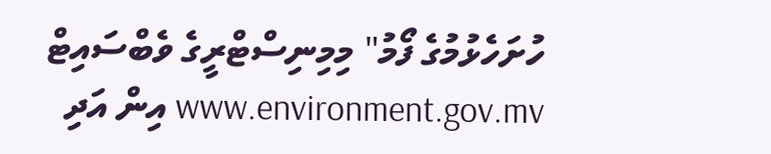ހުށަހެޅުމުގެ ފޯމު" މިމިނިސްޓްރީގެ ވެބްސައިޓް www.environment.gov.mv އިން އަދި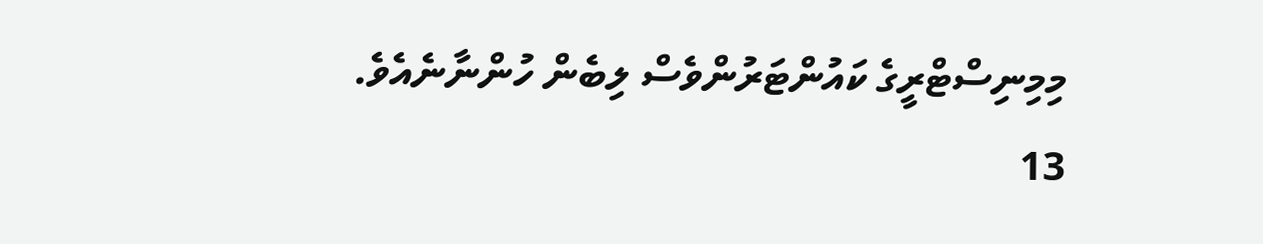މިމިނިސްޓްރީގެ ކައުންޓަރުންވެސް ލިބެން ހުންނާނެއެވެ.
13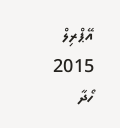އޭޕްރިލް 2015
ހޯދާ